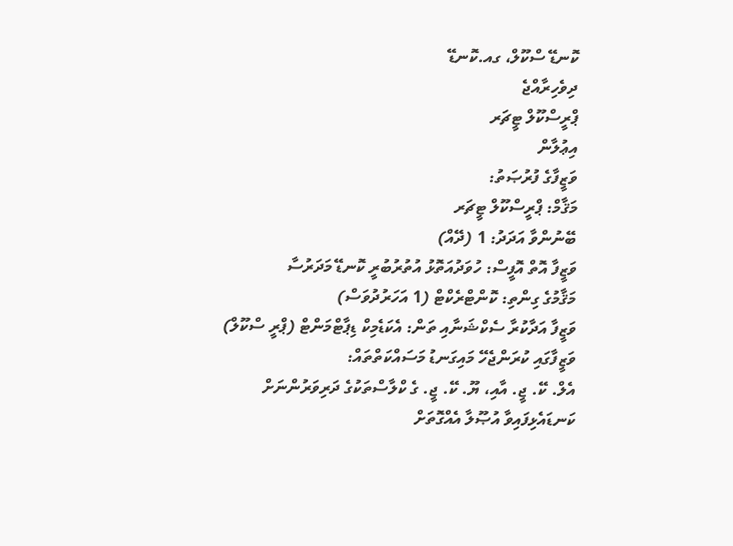ކޮނޑޭ ސްކޫލް، ގއ.ކޮނޑޭ
ދިވެހިރާއްޖެ
ޕްރީސްކޫލް ޓީޗަރ
އިޢުލާން
ވަޒީފާގެ ފުރުޞަތު:
މަޤާމް: ޕްރީސްކޫލް ޓީޗަރ
ބޭނުންވާ އަދަދު: 1 (ދޭއް)
ވަޒީފާ އޮތް އޮފީސް: ހުވަދުއަތޮޅު އުތުރުބުރީ ކޮނޑޭ މަދަރުސާ
މަޤާމުގެ ގިންތި: ކޮންޓްރެކްޓް (1 އަހަރުދުވަސް)
ވަޒީފާ އަދާކުރާ ސެކްޝަނާއި ތަން: އެކަޑެމިކް ޑިޕާޓްމަންޓް (ޕްރީ ސްކޫލް)
ވަޒީފާގައި ކުރަންޖެހޭ މައިގަނޑު މަސައްކަތްތައް:
އެލް. ކޭ. ޖީ. އާއި، ޔޫ. ކޭ. ޖީ. ގެ ކްލާސްތަކުގެ ދަރިވަރުންނަށް ކަނޑައެޅިފައިވާ އުޞޫލާ އެއްގޮތަށް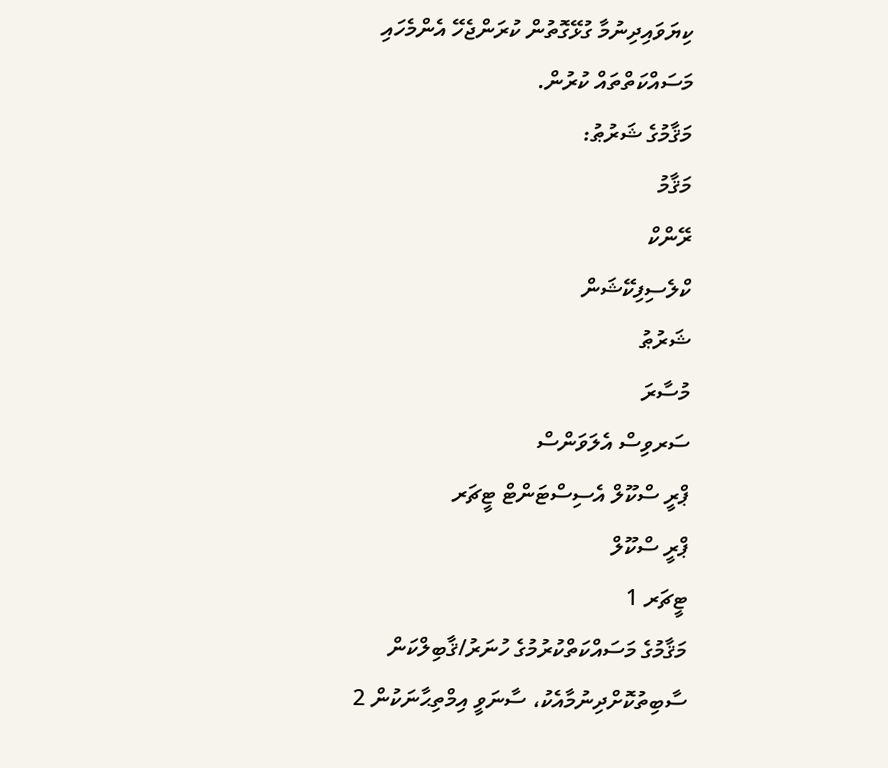ކިޔަވައިދިނުމާ ގުޅޭގޮތުން ކުރަންޖެހޭ އެންމެހައި މަސައްކަތްތައް ކުރުން.
މަޤާމުގެ ޝަރުޠު:
މަޤާމު
ރޭންކް
ކްލެސިފިކޭޝަން
ޝަރުޠު
މުސާރަ
ސަރވިސް އެލަވަންސް
ޕްރީ ސްކޫލް އެސިސްޓަންޓް ޓީޗަރ
ޕްރީ ސްކޫލް
ޓީޗަރ 1
މަޤާމުގެ މަސައްކަތްކުރުމުގެ ހުނަރު/ޤާބިލްކަން
ސާބިތުކޮށްދިނުމާއެކު، ސާނަވީ އިމްތިޙާނަކުން 2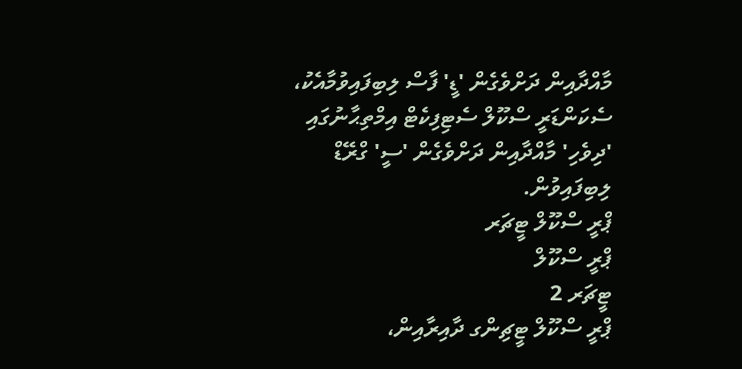މާއްދާއިން ދަށްވެގެން 'ޑީ' ފާސް ލިބިފައިވުމާއެކު،
ސެކަންޑަރީ ސްކޫލް ސެޓިފިކެޓް އިމްތިޙާނުގައި
'ދިވެހި' މާއްދާއިން ދަށްވެގެން 'ސީ' ގްރޭޑް
ލިބިފައިވުން.
ޕްރީ ސްކޫލް ޓީޗަރ
ޕްރީ ސްކޫލް
ޓީޗަރ 2
ޕްރީ ސްކޫލް ޓީޗިންގ ދާއިރާއިން،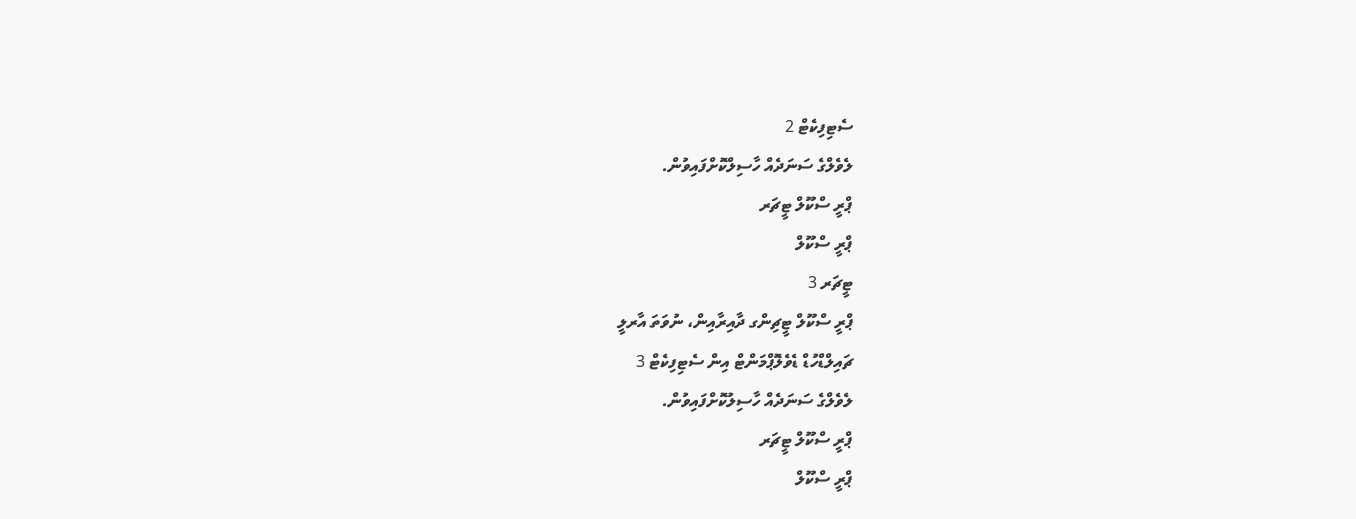ސެޓިފިކެޓް 2
ލެވެލްގެ ސަނަދެއް ހާސިލްކޮށްފައިވުން.
ޕްރީ ސްކޫލް ޓީޗަރ
ޕްރީ ސްކޫލް
ޓީޗަރ 3
ޕްރީ ސްކޫލް ޓީޗިންގ ދާއިރާއިން، ނުވަތަ އާރލީ
ޗައިލްޑްހުޑް ޑެވެލޮޕްމަންޓް އިން ސެޓިފިކެޓް 3
ލެވެލްގެ ސަނަދެއް ހާސިލުކޮށްފައިވުން.
ޕްރީ ސްކޫލް ޓީޗަރ
ޕްރީ ސްކޫލް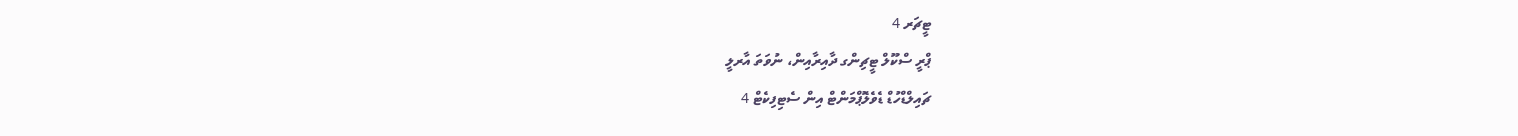ޓީޗަރ 4
ޕްރީ ސްކޫލް ޓީޗިންގ ދާއިރާއިން، ނުވަތަ އާރލީ
ޗައިލްޑްހުޑް ޑެވެލޮޕްމަންޓް އިން ސެޓިފިކެޓް 4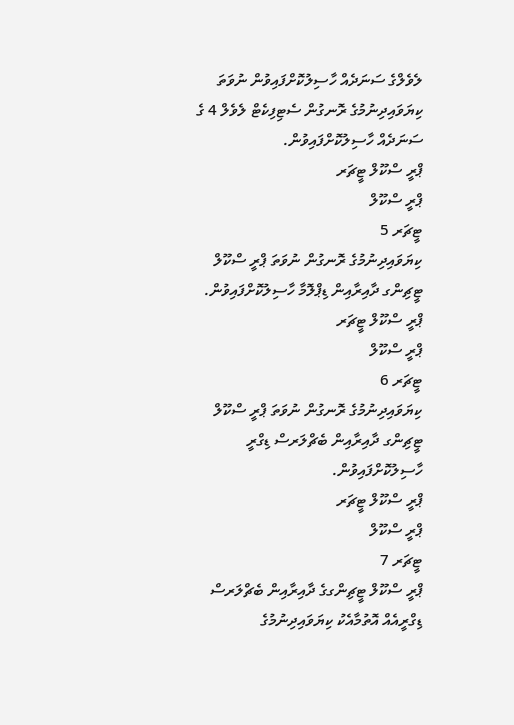ލެވެލްގެ ސަނަދެއް ހާސިލުކޮށްފައިވުން ނުވަތަ
ކިޔަވައިދިނުމުގެ ރޮނގުން ސެޓިފިކެޓް ލެވެލް 4 ގެ
ސަނަދެއް ހާސިލުކޮށްފައިވުން.
ޕްރީ ސްކޫލް ޓީޗަރ
ޕްރީ ސްކޫލް
ޓީޗަރ 5
ކިޔަވައިދިނުމުގެ ރޮނގުން ނުވަތަ ޕްރީ ސްކޫލް
ޓީޗިންގ ދާއިރާއިން ޑިޕްލޮމާ ހާސިލުކޮށްފައިވުން.
ޕްރީ ސްކޫލް ޓީޗަރ
ޕްރީ ސްކޫލް
ޓީޗަރ 6
ކިޔަވައިދިނުމުގެ ރޮނގުން ނުވަތަ ޕްރީ ސްކޫލް
ޓީޗިންގ ދާއިރާއިން ބެޗްލަރސް ޑިގްރީ
ހާސިލުކޮށްފައިވުން.
ޕްރީ ސްކޫލް ޓީޗަރ
ޕްރީ ސްކޫލް
ޓީޗަރ 7
ޕްރީ ސްކޫލް ޓީޗިންގގެ ދާއިރާއިން ބެޗްލަރސް
ޑިގްރީއެއް އޮތުމާއެކު ކިޔަވައިދިނުމުގެ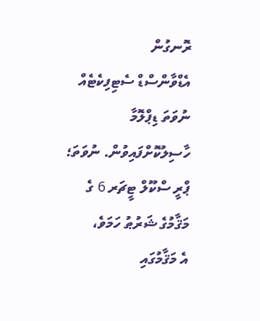ރޮނގުން
އެޑްވާންސްޑް ސެޓިފިކެޓެއް ނުވަތަ ޑިޕްލޮމާ
ހާސިލުކޮށްފައިވުން. ނުވަތަ؛
ޕްރީ ސްކޫލް ޓީޗަރ 6 ގެ މަޤާމުގެ ޝަރުޠު ހަމަވެ،
އެ މަޤާމުގައި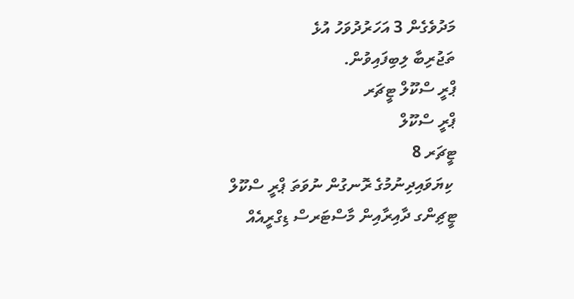މަދުވެގެން 3 އަހަރުދުވަހު އުޅެ
ތަޖުރިބާ ލިބިފައިވުން.
ޕްރީ ސްކޫލް ޓީޗަރ
ޕްރީ ސްކޫލް
ޓީޗަރ 8
 ކިޔަވައިދިނުމުގެ ރޮނގުން ނުވަތަ ޕްރީ ސްކޫލް
ޓީޗިންގ ދާއިރާއިން މާސްޓަރސް ޑިގްރީއެއް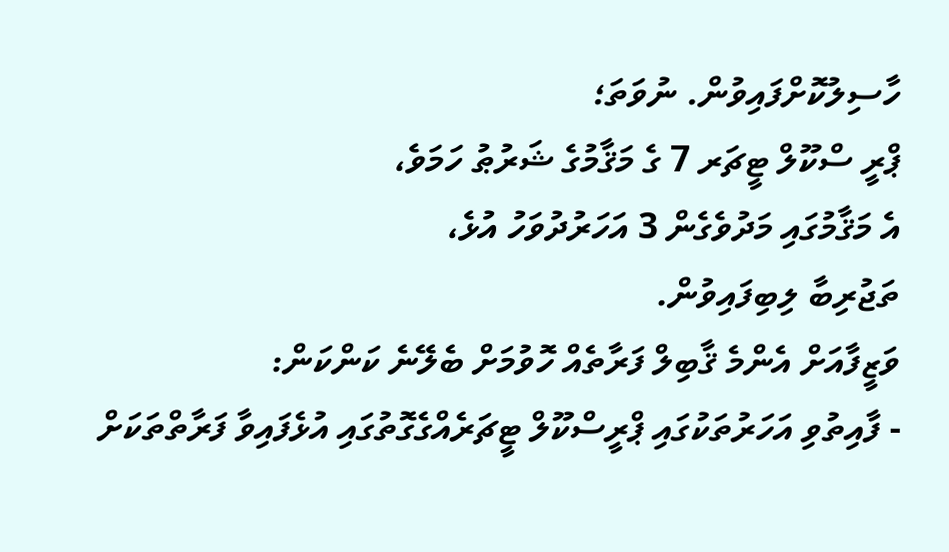ހާސިލުކޮށްފައިވުން. ނުވަތަ؛
ޕްރީ ސްކޫލް ޓީޗަރ 7 ގެ މަޤާމުގެ ޝަރުޠު ހަމަވެ،
އެ މަޤާމުގައި މަދުވެގެން 3 އަހަރުދުވަހު އުޅެ،
ތަޖުރިބާ ލިބިފައިވުން.
ވަޒީފާއަށް އެންމެ ޤާބިލް ފަރާތެއް ހޮވުމަށް ބެލޭނެ ކަންކަން:
- ފާއިތުވި އަހަރުތަކުގައި ޕްރީސްކޫލް ޓީޗަރެއްގެގޮތުގައި އުޅެފައިވާ ފަރާތްތަކަށް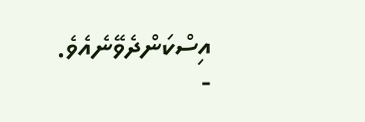އިސްކަންދެވޭނެއެވެ.
-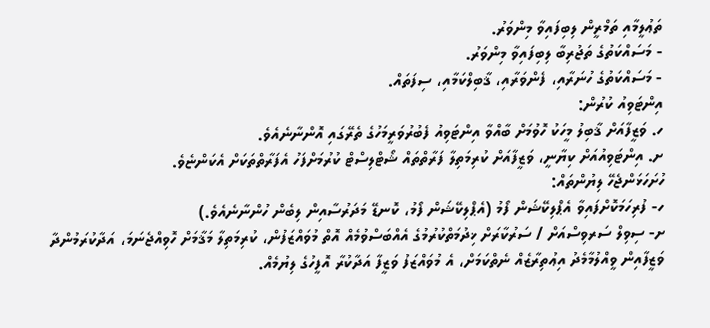ތަޢުލީމާއި ތަމްރީން ލިބިފައިވާ މިންވަރު.
- މަސައްކަތުގެ ތަޖުރިބާ ލިބިފައިވާ މިންވަރު.
- މަސައްކަތުގެ ހުނަރާއި، ފެންވަރާއި، ޤާބިލްކަމާއި، ސިފަތައް.
އިންޓަވިއު ކުރުން:
ހ. ވަޒީފާއަށް ޤާބިލު މީހަކު ހޮވުމަށް ބާއްވާ އިންޓަވިއު ފެބުރުވަރީމަހުގެ ތެރޭގައި އޮންނާނެއެވެ.
ށ. އިންޓަވިއުއަށް ކިޔާނީ، ވަޒީފާއަށް ކުރިމަތިލާ ފަރާތްތައް ޝޯޓްލިސްޓް ކުރުމަށްފަހު އެފަރާތްތަކަށް އެކަންޏެވެ.
ހުށަހަޅަންޖެހޭ ލިޔުންތައް:
ހ- ފުރިހަމަކޮށްފައިވާ އެޕްލިކޭޝަން ފޯމު (އެޕްލިކޭޝަން ފޯމު، ކޮނޑޭ މަދަރުސާއިން ލިބެން ހުންނާނެއެވެ.)
ށ- ސިވިލް ސަރވިސްއަށް / ސަރުކާރަށް ޚިދުމަތްކުރުމުގެ އެއްބަސްވުމެއް އޮތް މުވައްޒަފުން، ކުރިމަތިލާ މަޤާމަށް ހޮވިއްޖެނަމަ، އަދާކުރަމުންދާ ވަޒީފާއިން ވީއްލުމާމެދު އިޢުތިރާޒެއް ނެތްކަމަށް، އެ މުވައްޒަފު ވަޒީފާ އަދާކުރާ އޮފީހުގެ ލިޔުމެއް.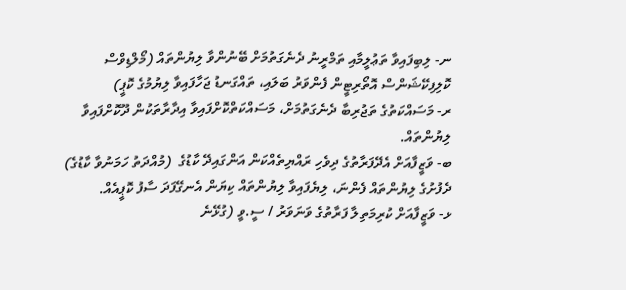ނ- ލިބިފައިވާ ތަޢުލީމާއި ތަމްރީނު ދެނެގަތުމަށް ބޭނުންވާ ލިޔުންތައް (މޯލްޑިވްސް ކޮލިފިކޭޝަންސް އޮތޯރިޓީން ފެންވަރު ބަލައި، ތައްގަނޑު ޖަހާފައިވާ ލިޔުމުގެ ކޮޕީ)
ރ- މަސައްކަތުގެ ތަޖުރިބާ ދެނެގަތުމަށް، މަސައްކަތްކޮށްފައިވާ އިދާރާތަކުން ދޫކޮށްފައިވާ ލިޔުންތައް.
ބ- ވަޒީފާއަށް އެދޭފަރާތުގެ ދިވެހި ރައްޔިތެއްކަން އަންގައިދޭ ކާޑުގެ  (މުއްދަތު ހަމަނުވާ ކާޑުގެ) ދެފުށުގެ ލިޔުންތައް ފެންނަ، ލިޔެފައިވާ ލިޔުންތައް ކިޔަން އެނގޭފަދަ ސާފު ކޮޕީއެއް.
ޅ- ވަޒީފާއަށް ކުރިމަތިލާ ފަރާތުގެ ވަނަވަރު / ސީ.ވީ (ގުޅޭނެ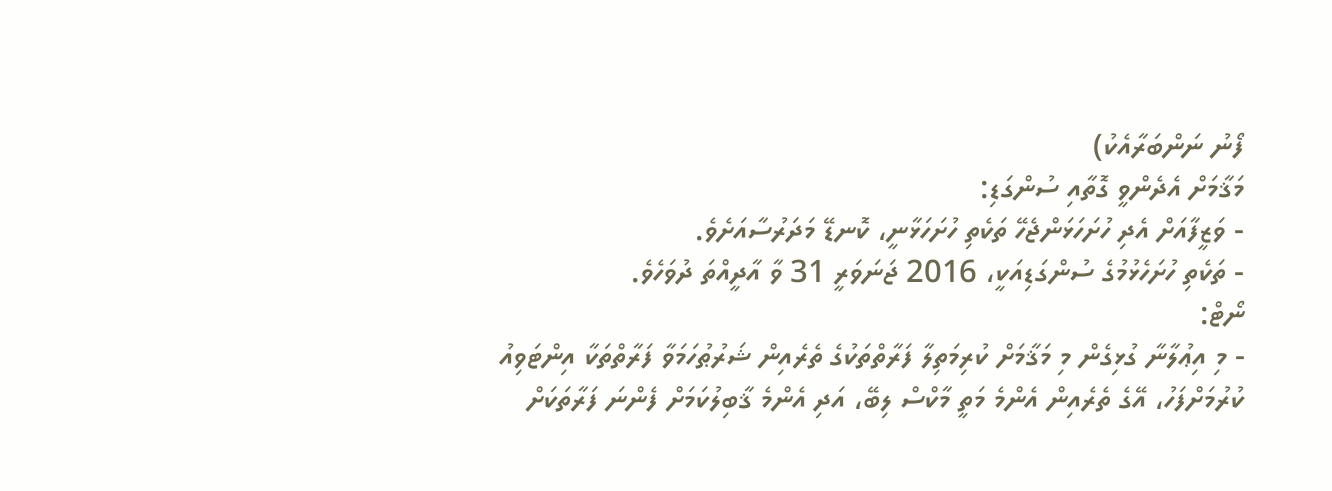ފޯނު ނަންބަރާއެކު)
މަޤާމަށް އެދެންވީ ގޮތާއި ސުންގަޑި:
- ވަޒީފާއަށް އެދި ހުށަހަޅަންޖެހޭ ތަކެތި ހުށަހަޅާނީ، ކޮނޑޭ މަދަރުސާއަށެވެ.
- ތަކެތި ހުށަހެޅުމުގެ ސުންގަޑިއަކީ، 2016 ޖަނަވަރީ 31 ވާ އާދީއްތަ ދުވަހެވެ.
ނޯޓް:
- މި އިޢުލާނާ ގުޅިގެން މި މަޤާމަށް ކުރިމަތިލާ ފަރާތްތަކުގެ ތެރެއިން ޝަރުޠުހަމަވާ ފަރާތްތަކާ އިންޓަވިއު ކުރުމަށްފަހު، އޭގެ ތެރެއިން އެންމެ މަތީ މާކްސް ލިބޭ، އަދި އެންމެ ޤާބިލުކަމަށް ފެންނަ ފަރާތަކަށް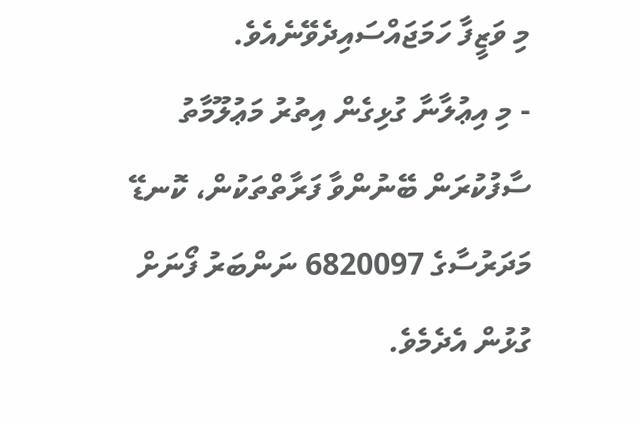މި ވަޒީފާ ހަމަޖައްސައިދެވޭނެއެވެ.
- މި އިޢުލާނާ ގުޅިގެން އިތުރު މަޢުލޫމާތު ސާފުކުރަން ބޭނުންވާ ފަރާތްތަކުން، ކޮނޑޭ މަދަރުސާގެ 6820097 ނަންބަރު ފޯނަށް ގުޅުން އެދެމެވެ.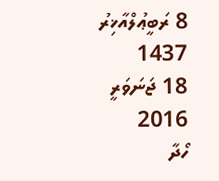8 ރަބީޢުލްއާޚިރު 1437
18 ޖަނަވަރީ 2016
ހޯދާ